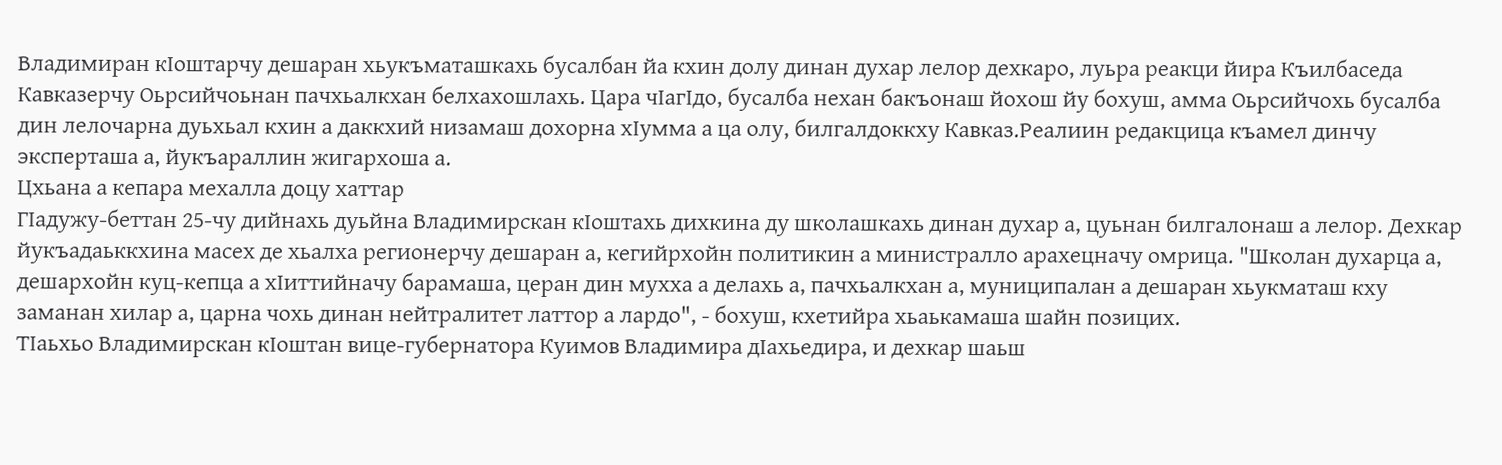Владимиран кӀоштарчу дешаран хьукъматашкахь бусалбан йа кхин долу динан духар лелор дехкаро, луьра реакци йира Къилбаседа Кавказерчу Оьрсийчоьнан пачхьалкхан белхахошлахь. Цара чӀагӀдо, бусалба нехан бакъонаш йохош йу бохуш, амма Оьрсийчохь бусалба дин лелочарна дуьхьал кхин а даккхий низамаш дохорна хIумма а ца олу, билгалдоккху Кавказ.Реалиин редакцица къамел динчу эксперташа а, йукъараллин жигархоша а.
Цхьана а кепара мехалла доцу хаттар
ГIадужу-беттан 25-чу дийнахь дуьйна Владимирскан кӀоштахь дихкина ду школашкахь динан духар а, цуьнан билгалонаш а лелор. Дехкар йукъадаьккхина масех де хьалха регионерчу дешаран а, кегийрхойн политикин а министралло арахецначу омрица. "Школан духарца а, дешархойн куц-кепца а хӀиттийначу барамаша, церан дин мухха а делахь а, пачхьалкхан а, муниципалан а дешаран хьукматаш кху заманан хилар а, царна чохь динан нейтралитет латтор а лардо", - бохуш, кхетийра хьаькамаша шайн позицих.
ТӀаьхьо Владимирскан кӀоштан вице-губернатора Куимов Владимира дӀахьедира, и дехкар шаьш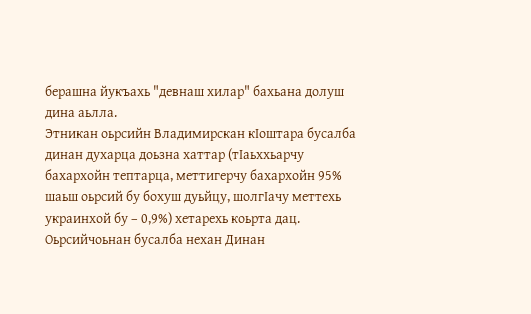берашна йукъахь "девнаш хилар" бахьана долуш дина аьлла.
Этникан оьрсийн Владимирскан кӀоштара бусалба динан духарца доьзна хаттар (тӀаьххьарчу бахархойн тептарца, меттигерчу бахархойн 95% шаьш оьрсий бу бохуш дуьйцу, шолгӀачу меттехь украинхой бу – 0,9%) хетарехь коьрта дац. Оьрсийчоьнан бусалба нехан Динан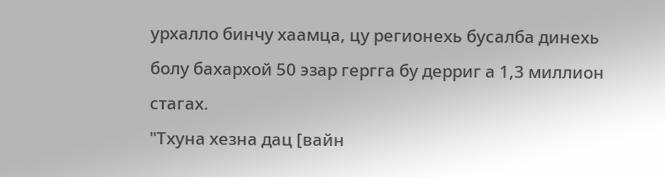урхалло бинчу хаамца, цу регионехь бусалба динехь болу бахархой 50 эзар гергга бу дерриг а 1,3 миллион стагах.
"Тхуна хезна дац [вайн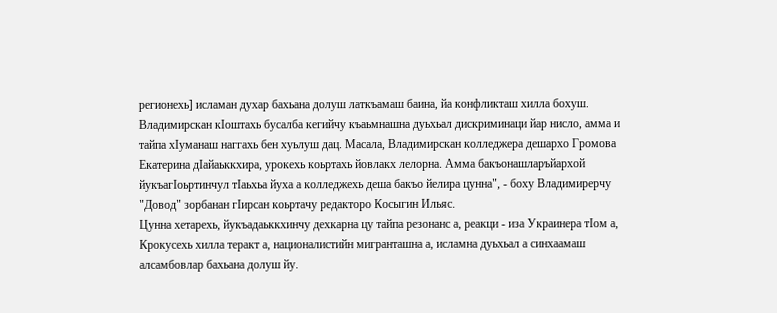регионехь] исламан духар бахьана долуш латкъамаш баина, йа конфликташ хилла бохуш. Владимирскан кӀоштахь бусалба кегийчу къаьмнашна дуьхьал дискриминаци йар нисло, амма и тайпа хIуманаш наггахь бен хуьлуш дац. Масала, Владимирскан колледжера дешархо Громова Екатерина дIайаьккхира, урокехь коьртахь йовлакх лелорна. Амма бакъонашларъйархой йукъагӀоьртинчул тӀаьхьа йуха а колледжехь деша бакъо йелира цунна", - боху Владимирерчу "Довод" зорбанан гӀирсан коьртачу редакторо Косыгин Ильяс.
Цунна хетарехь, йукъадаьккхинчу дехкарна цу тайпа резонанс а, реакци - иза Украинера тIом а, Крокусехь хилла теракт а, националистийн мигранташна а, исламна дуьхьал а синхаамаш алсамбовлар бахьана долуш йу.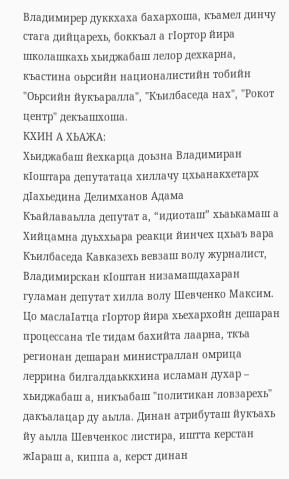Владимирер дуккхаха бахархоша, къамел динчу стага дийцарехь, боккъал а гӀортор йира школашкахь хьиджабаш лелор дехкарна, къастина оьрсийн националистийн тобийн "Оьрсийн йукъаралла", "Къилбаседа нах", "Рокот центр" декъашхоша.
КХИН А ХЬАЖА:
Хьиджабаш йехкарца доьзна Владимиран кIоштара депутатаца хиллачу цхьанакхетарх дIахьедина Делимханов Адама
Къайлаваьлла депутат а, “идиоташ” хьаькамаш а
Хийцамна дуьххьара реакци йинчех цхьаъ вара Къилбаседа Кавказехь вевзаш волу журналист, Владимирскан кӀоштан низамашдахаран гуламан депутат хилла волу Шевченко Максим. Цо маслаӀатца гӀортор йира хьехархойн дешаран процессана тӀе тидам бахийта лаарна, ткъа регионан дешаран министраллан омрица леррина билгалдаьккхина исламан духар – хьиджабаш а, никъабаш "политикан ловзарехь" дакъалацар ду аьлла. Динан атрибуташ йукъахь йу аьлла Шевченкос листира, иштта керстан жӀараш а, киппа а, керст динан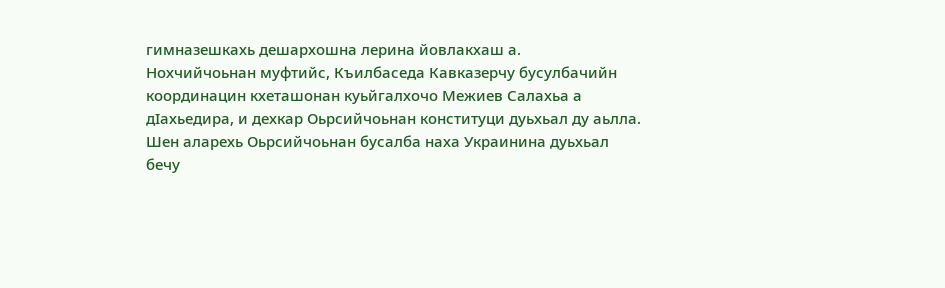гимназешкахь дешархошна лерина йовлакхаш а.
Нохчийчоьнан муфтийс, Къилбаседа Кавказерчу бусулбачийн координацин кхеташонан куьйгалхочо Межиев Салахьа а дӀахьедира, и дехкар Оьрсийчоьнан конституци дуьхьал ду аьлла. Шен аларехь Оьрсийчоьнан бусалба наха Украинина дуьхьал бечу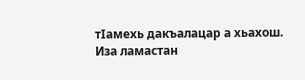тӀамехь дакъалацар а хьахош.
Иза ламастан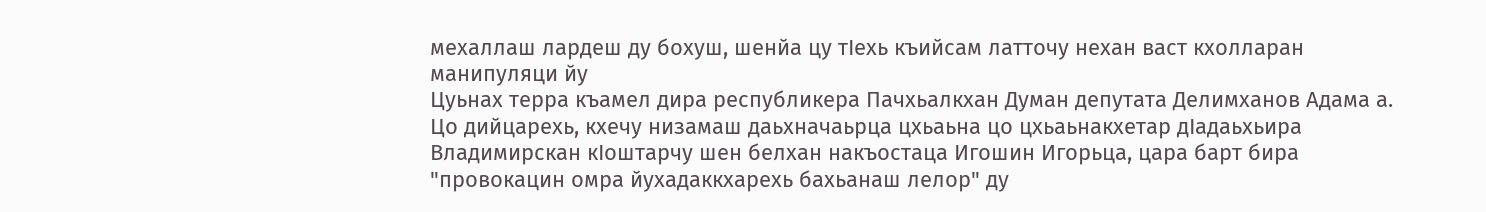мехаллаш лардеш ду бохуш, шенйа цу тӀехь къийсам латточу нехан васт кхолларан манипуляци йу
Цуьнах терра къамел дира республикера Пачхьалкхан Думан депутата Делимханов Адама а. Цо дийцарехь, кхечу низамаш даьхначаьрца цхьаьна цо цхьаьнакхетар дӀадаьхьира Владимирскан кӀоштарчу шен белхан накъостаца Игошин Игорьца, цара барт бира "провокацин омра йухадаккхарехь бахьанаш лелор" ду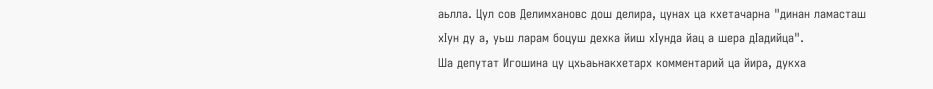аьлла. Цул сов Делимхановс дош делира, цунах ца кхетачарна "динан ламасташ хӀун ду а, уьш ларам боцуш дехка йиш хӀунда йац а шера дӀадийца".
Ша депутат Игошина цу цхьаьнакхетарх комментарий ца йира, дукха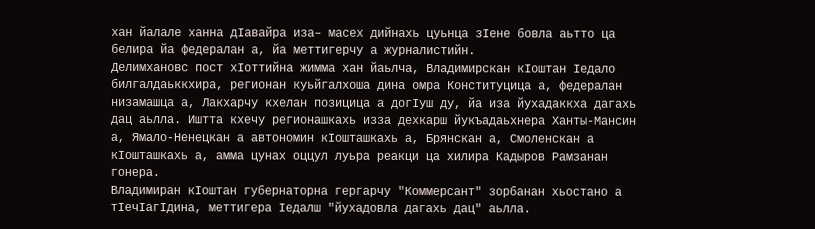хан йалале ханна дӀавайра иза– масех дийнахь цуьнца зӀене бовла аьтто ца белира йа федералан а, йа меттигерчу а журналистийн.
Делимхановс пост хӀоттийна жимма хан йаьлча, Владимирскан кIоштан Ӏедало билгалдаьккхира, регионан куьйгалхоша дина омра Конституцица а, федералан низамашца а, Лакхарчу кхелан позицица а догIуш ду, йа иза йухадаккха дагахь дац аьлла. Иштта кхечу регионашкахь изза дехкарш йукъадаьхнера Ханты-Мансин а, Ямало-Ненецкан а автономин кӀошташкахь а, Брянскан а, Смоленскан а кӀошташкахь а, амма цунах оццул луьра реакци ца хилира Кадыров Рамзанан гонера.
Владимиран кӀоштан губернаторна гергарчу "Коммерсант" зорбанан хьостано а тӀечӀагӀдина, меттигера Ӏедалш "йухадовла дагахь дац" аьлла.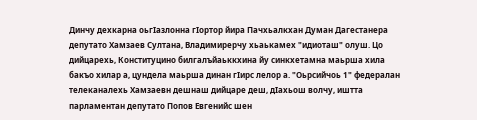Динчу дехкарна оьгӀазлонна гӀортор йира Пачхьалкхан Думан Дагестанера депутато Хамзаев Султана, Владимирерчу хьаькамех "идиоташ" олуш. Цо дийцарехь, Конституцино билгалъйаьккхина йу синкхетамна маьрша хила бакъо хилар а, цундела маьрша динан гӀирс лелор а. "Оьрсийчоь 1" федералан телеканалехь Хамзаевн дешнаш дийцаре деш, дӀахьош волчу, иштта парламентан депутато Попов Евгенийс шен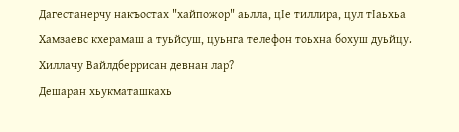Дагестанерчу накъостах "хайпожор" аьлла, цIе тиллира, цул тӀаьхьа Хамзаевс кхерамаш а туьйсуш, цуьнга телефон тоьхна бохуш дуьйцу.
Хиллачу Вайлдберрисан девнан лар?
Дешаран хьукматашкахь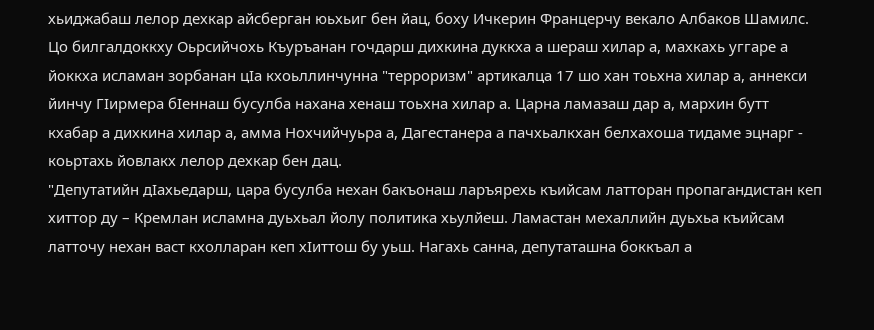хьиджабаш лелор дехкар айсберган юьхьиг бен йац, боху Ичкерин Францерчу векало Албаков Шамилс. Цо билгалдоккху Оьрсийчохь Къуръанан гочдарш дихкина дуккха а шераш хилар а, махкахь уггаре а йоккха исламан зорбанан цIа кхоьллинчунна "терроризм" артикалца 17 шо хан тоьхна хилар а, аннекси йинчу ГӀирмера бӀеннаш бусулба нахана хенаш тоьхна хилар а. Царна ламазаш дар а, мархин бутт кхабар а дихкина хилар а, амма Нохчийчуьра а, Дагестанера а пачхьалкхан белхахоша тидаме эцнарг - коьртахь йовлакх лелор дехкар бен дац.
"Депутатийн дӀахьедарш, цара бусулба нехан бакъонаш ларъярехь къийсам латторан пропагандистан кеп хиттор ду – Кремлан исламна дуьхьал йолу политика хьулйеш. Ламастан мехаллийн дуьхьа къийсам латточу нехан васт кхолларан кеп хIиттош бу уьш. Нагахь санна, депутаташна боккъал а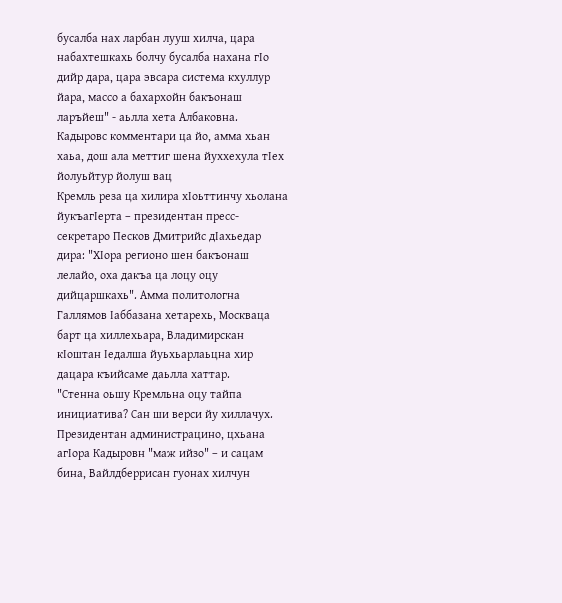бусалба нах ларбан лууш хилча, цара набахтешкахь болчу бусалба нахана гIо дийр дара, цара эвсара система кхуллур йара, массо а бахархойн бакъонаш ларъйеш" - аьлла хета Албаковна.
Кадыровс комментари ца йо, амма хьан хаьа, дош ала меттиг шена йуххехула тIех йолуьйтур йолуш вац
Кремль реза ца хилира хӀоьттинчу хьолана йукъагӀерта – президентан пресс-секретаро Песков Дмитрийс дIахьедар дира: "ХӀора регионо шен бакъонаш лелайо, оха дакъа ца лоцу оцу дийцаршкахь". Амма политологна Галлямов Ӏаббазана хетарехь, Москваца барт ца хиллехьара, Владимирскан кӀоштан Ӏедалша йуьхьарлаьцна хир дацара къийсаме даьлла хаттар.
"Стенна оьшу Кремльна оцу тайпа инициатива? Сан ши верси йу хиллачух. Президентан администрацино, цхьана агIора Кадыровн "маж ийзо" – и сацам бина, Вайлдберрисан гуонах хилчун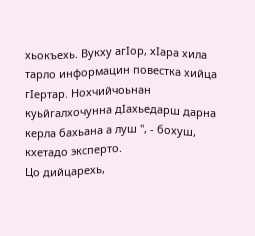хьокъехь. Вукху агӀор, хӀара хила тарло информацин повестка хийца гӀертар. Нохчийчоьнан куьйгалхочунна дӀахьедарш дарна керла бахьана а луш ", - бохуш, кхетадо эксперто.
Цо дийцарехь,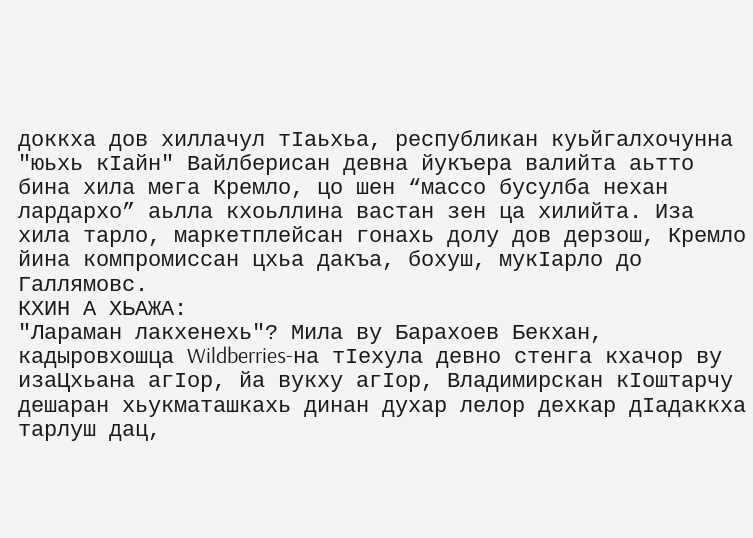доккха дов хиллачул тӀаьхьа, республикан куьйгалхочунна "юьхь кIайн" Вайлберисан девна йукъера валийта аьтто бина хила мега Кремло, цо шен “массо бусулба нехан лардархо” аьлла кхоьллина вастан зен ца хилийта. Иза хила тарло, маркетплейсан гонахь долу дов дерзош, Кремло йина компромиссан цхьа дакъа, бохуш, мукӀарло до Галлямовс.
КХИН А ХЬАЖА:
"Лараман лакхенехь"? Мила ву Барахоев Бекхан, кадыровхошца Wildberries-на тIехула девно стенга кхачор ву изаЦхьана агӀор, йа вукху агӀор, Владимирскан кӀоштарчу дешаран хьукматашкахь динан духар лелор дехкар дӀадаккха тарлуш дац,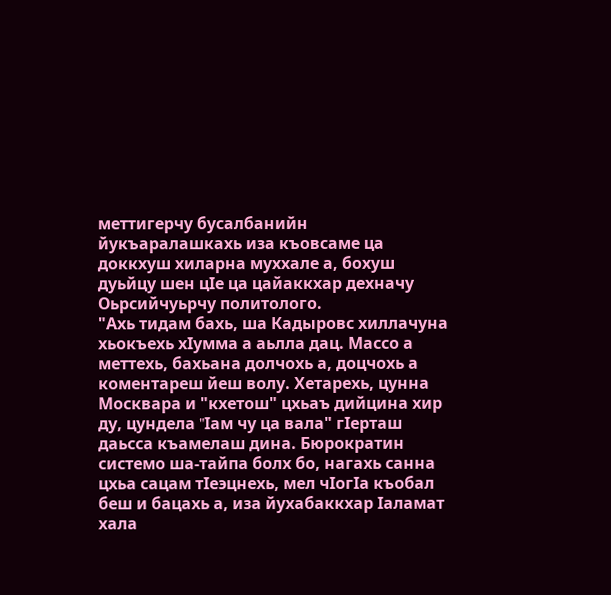меттигерчу бусалбанийн йукъаралашкахь иза къовсаме ца доккхуш хиларна муххале а, бохуш дуьйцу шен цӀе ца цайаккхар дехначу Оьрсийчуьрчу политолого.
"Ахь тидам бахь, ша Кадыровс хиллачуна хьокъехь хIумма а аьлла дац. Массо а меттехь, бахьана долчохь а, доцчохь а коментареш йеш волу. Хетарехь, цунна Москвара и "кхетош" цхьаъ дийцина хир ду, цундела "Iам чу ца вала" гIерташ даьсса къамелаш дина. Бюрократин системо ша-тайпа болх бо, нагахь санна цхьа сацам тIеэцнехь, мел чIогIа къобал беш и бацахь а, иза йухабаккхар Ӏаламат хала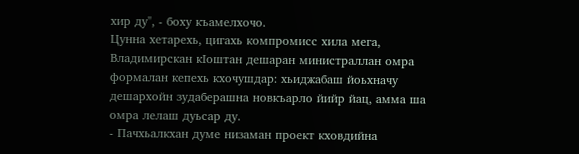хир ду", - боху къамелхочо.
Цунна хетарехь, цигахь компромисс хила мега, Владимирскан кIоштан дешаран министраллан омра формалан кепехь кхочушдар: хьиджабаш йоьхначу дешархойн зудаберашна новкъарло йийр йац, амма ша омра лелаш дуьсар ду.
- Пачхьалкхан думе низаман проект кховдийна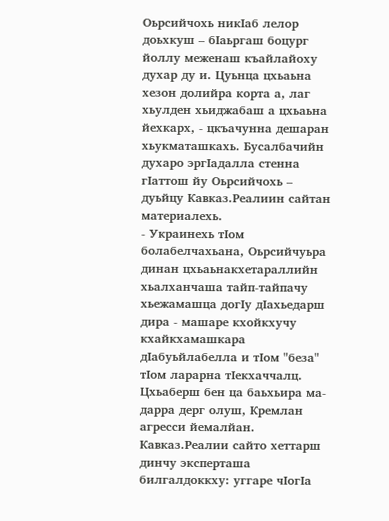Оьрсийчохь никIаб лелор доьхкуш – бIаьргаш боцург йоллу меженаш къайлайоху духар ду и. Цуьнца цхьаьна хезон долийра корта а, лаг хьулден хьиджабаш а цхьаьна йехкарх, - цкъачунна дешаран хьукматашкахь. Бусалбачийн духаро эргIадалла стенна гIаттош йу Оьрсийчохь – дуьйцу Кавказ.Реалиин сайтан материалехь.
- Украинехь тIом болабелчахьана, Оьрсийчуьра динан цхьаьнакхетараллийн хьалханчаша тайп-тайпачу хьежамашца догIу дIахьедарш дира - машаре кхойкхучу кхайкхамашкара дIабуьйлабелла и тIом "беза" тIом ларарна тIекхаччалц. Цхьаберш бен ца баьхьира ма-дарра дерг олуш, Кремлан агресси йемалйан. Кавказ.Реалии сайто хеттарш динчу эксперташа билгалдоккху: уггаре чIогIа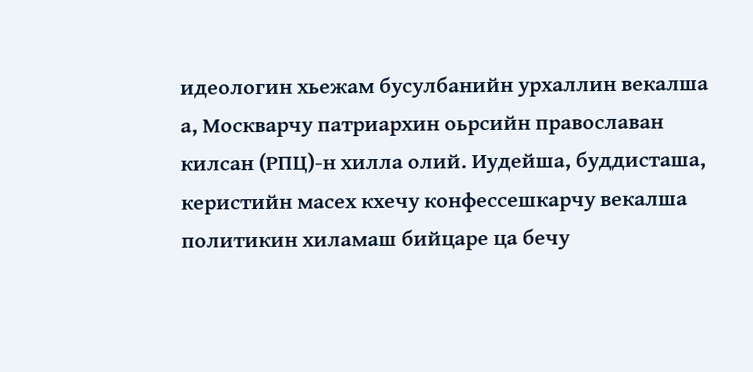идеологин хьежам бусулбанийн урхаллин векалша а, Москварчу патриархин оьрсийн православан килсан (РПЦ)-н хилла олий. Иудейша, буддисташа, керистийн масех кхечу конфессешкарчу векалша политикин хиламаш бийцаре ца бечу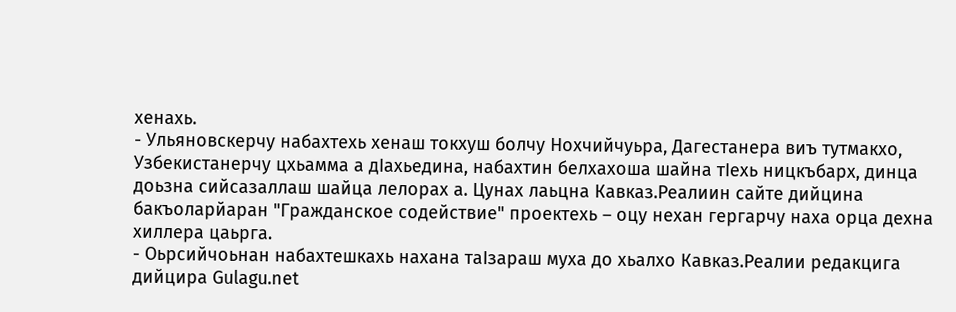хенахь.
- Ульяновскерчу набахтехь хенаш токхуш болчу Нохчийчуьра, Дагестанера виъ тутмакхо, Узбекистанерчу цхьамма а дIахьедина, набахтин белхахоша шайна тIехь ницкъбарх, динца доьзна сийсазаллаш шайца лелорах а. Цунах лаьцна Кавказ.Реалиин сайте дийцина бакъоларйаран "Гражданское содействие" проектехь – оцу нехан гергарчу наха орца дехна хиллера цаьрга.
- Оьрсийчоьнан набахтешкахь нахана таIзараш муха до хьалхо Кавказ.Реалии редакцига дийцира Gulagu.net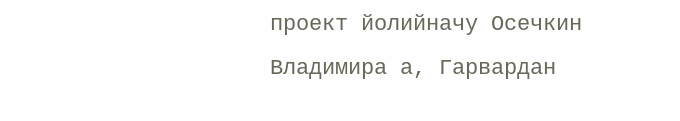проект йолийначу Осечкин Владимира а, Гарвардан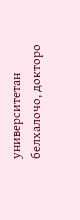университетан белхалочо, докторо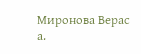Миронова Верас а.